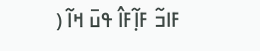ߓߊߏ߬ ߓߊ߲߬ߓߊ߮ ߟߎ߫ ߞߊ߬ (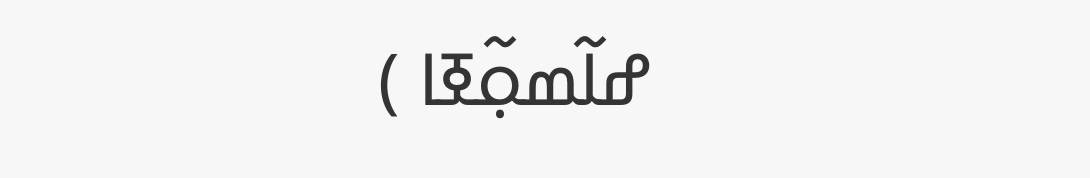ߝߊ߬ߘߋ߲߬ߧߊ )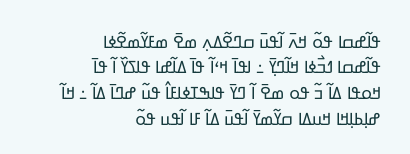ߟߊ߬ߝߛߊ ߟߋ߬ ߞߍ߫ ߊ߬ߟߎ߫ ߛߣߐ߬ߡߍ߲ ߘߐ߫ ߘߓߌ߬ߘߐ߬ߦߊ ߟߊ߬ߝߛߊ ߗߏ߯ߦߊ ߞߊ߬ߣߌ߲߫ ߸ ߊߟߊ߫ ߞߵߊ߬ ߟߊ߫ ߡߊ߬ߝߊ ߟߊߖߌ߰ ߊ߬ ߟߊ߫ ߞߋߟߊ ߡߊ߬ ߏ߬ ߟߋ ߘߐ߫ ߊ߬ ߣߌ߫ ߟߊߒߠߦߊߓߊ߮ ߟߎ߬ ߝߣߊ߫ ߡߊ߬ ߸ ߞߊ߬ ߝߊ߲ߕߊ߲ߞߊ ߞߎߡߊ ߛߌ߬ߘߌ߫ ߊ߬ߟߎ߫ ߡߊ߬ ߓߊ ߊ߬ߟߎ ߟߋ߬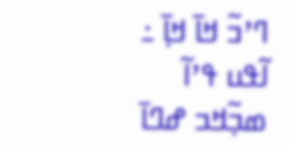ߣߴߏ߬ ߞߊ߫ ߞߊ߲߫ ߸ ߊ߬ߟߎ ߟߴߊ߬ ߘߏ߲߬ߞߏ ߝߣߊ߫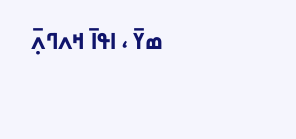ߘߌ߫ ، ߊߟߊ߫ ߞߍߣߍ߲߫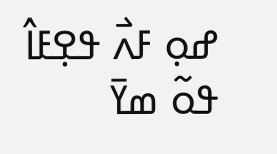ߝߋ߲ ߓߍ߯ ߟߐ߲ߓߊ߮ ߟߋ߬ ߘߌ߫